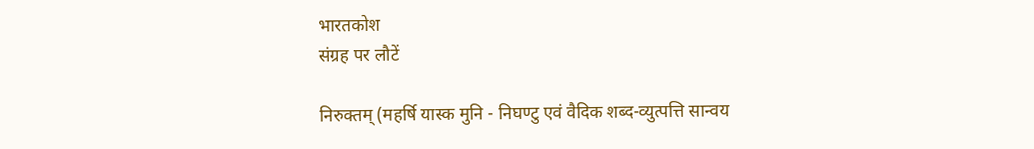भारतकोश
संग्रह पर लौटें

निरुक्तम् (महर्षि यास्क मुनि - निघण्टु एवं वैदिक शब्द-व्युत्पत्ति सान्वय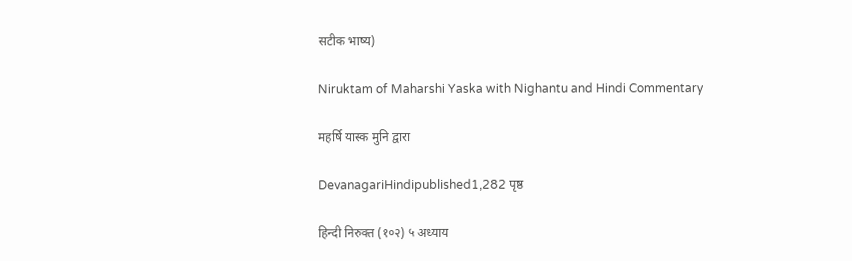सटीक भाष्य)

Niruktam of Maharshi Yaska with Nighantu and Hindi Commentary

महर्षि यास्क मुनि द्वारा

DevanagariHindipublished1,282 पृष्ठ

हिन्दी निरुक्त (१०२) ५ अध्याय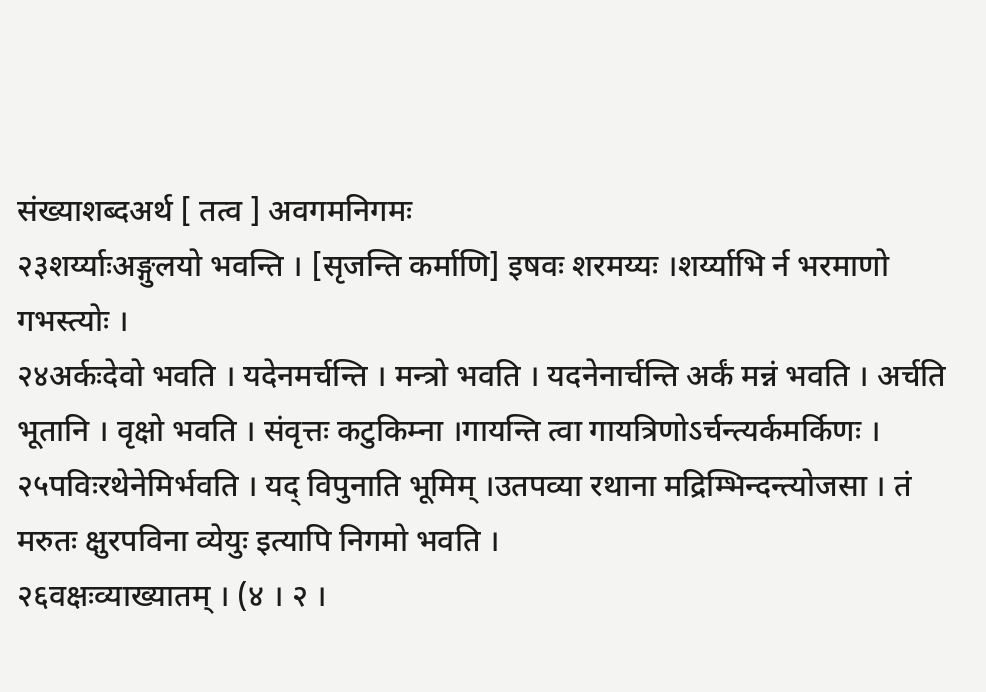संख्याशब्दअर्थ [ तत्व ] अवगमनिगमः
२३शर्य्याःअङ्गुलयो भवन्ति । [सृजन्ति कर्माणि] इषवः शरमय्यः ।शर्य्याभि र्न भरमाणो गभस्त्योः ।
२४अर्कःदेवो भवति । यदेनमर्चन्ति । मन्त्रो भवति । यदनेनार्चन्ति अर्कं मन्नं भवति । अर्चति भूतानि । वृक्षो भवति । संवृत्तः कटुकिम्ना ।गायन्ति त्वा गायत्रिणोऽर्चन्त्यर्कमर्किणः ।
२५पविःरथेनेमिर्भवति । यद् विपुनाति भूमिम् ।उतपव्या रथाना मद्रिम्भिन्दन्त्योजसा । तं मरुतः क्षुरपविना व्येयुः इत्यापि निगमो भवति ।
२६वक्षःव्याख्यातम् । (४ । २ ।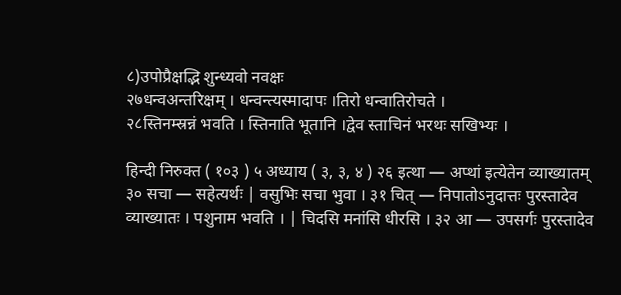८)उपोप्रैक्षद्भि शुन्ध्यवो नवक्षः
२७धन्वअन्तरिक्षम् । धन्वन्त्यस्मादापः ।तिरो धन्वातिरोचते ।
२८स्तिनम्स्रन्नं भवति । स्तिनाति भूतानि ।द्वेव स्ताचिनं भरथः सखिभ्यः ।

हिन्दी निरुक्त ( १०३ ) ५ अध्याय ( ३, ३, ४ ) २६ इत्था — अप्थां इत्येतेन व्याख्यातम् ३० सचा — सहेत्यर्थः | वसुभिः सचा भुवा । ३१ चित् — निपातोऽनुदात्तः पुरस्तादेव व्याख्यातः । पशुनाम भवति । | चिदसि मनांसि धीरसि । ३२ आ — उपसर्गः पुरस्तादेव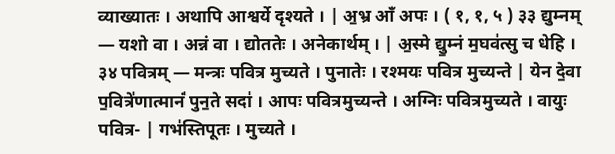व्याख्यातः । अथापि आश्वर्ये दृश्यते । | अ॒भ्र आँ अपः । ( १, १, ५ ) ३३ द्युम्नम् — यशो वा । अन्नं वा । द्योततेः । अनेकार्थम् । | अ॒स्मे द्यु॒म्नं म॒घव॑त्सु च धेहि । ३४ पवित्रम् — मन्त्रः पवित्र मुच्यते । पुनातेः । रश्मयः पवित्र मुच्यन्ते | येन दे॒वा प॒वित्रे॑णात्मानं॑ पुन॒ते सदा॑ । आपः पवित्रमुच्यन्ते । अग्निः पवित्रमुच्यते । वायुः पवित्र- | गभ॑स्तिपूतः । मुच्यते ।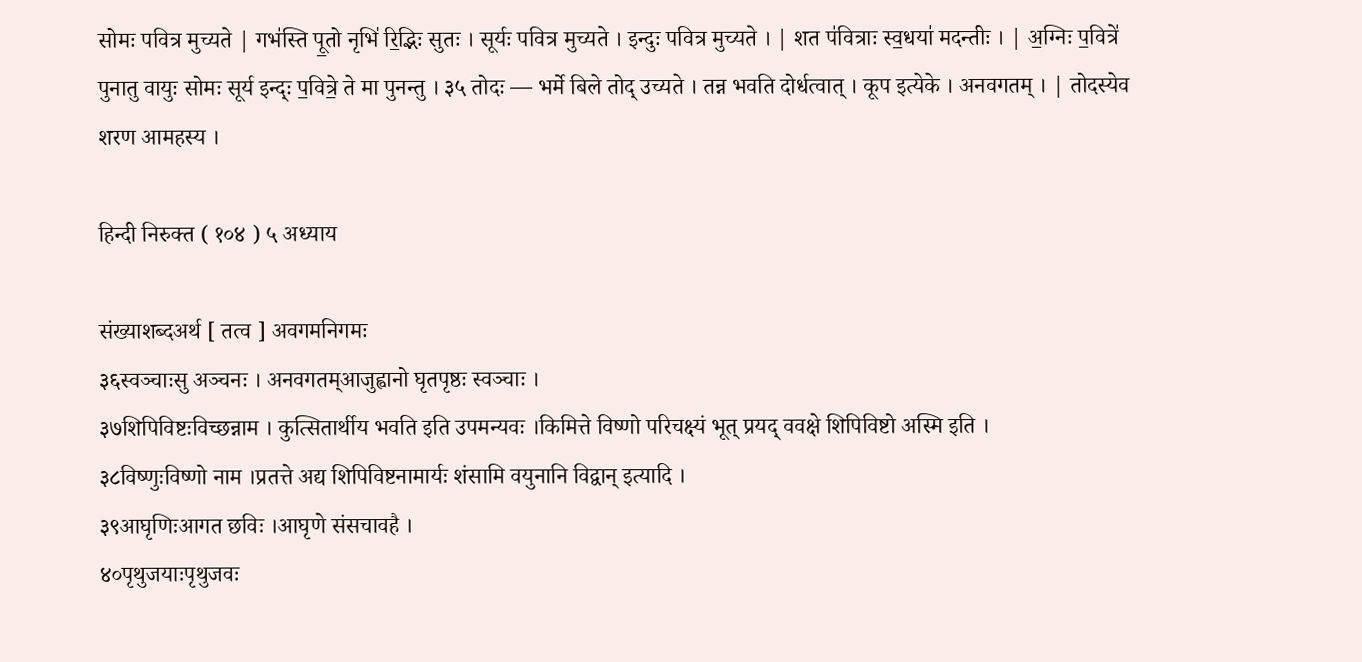सोमः पवित्र मुच्यते | गभ॑स्ति पू॒तो नृभि॑ रि॒द्भिः सुतः । सूर्यः पवित्र मुच्यते । इन्दुः पवित्र मुच्यते । | शत प॑वित्राः स्व॒धया॑ मदन्तीः । | अ॒ग्निः प॒वित्रे॑ पुनातु वायुः सोमः सूर्य इन्द्ः प॒वित्रे॒ ते मा पुनन्तु । ३५ तोदः — भर्मे बिले तोद् उच्यते । तन्न भवति दोर्धत्वात् । कूप इत्येके । अनवगतम् । | तोदस्येव शरण आमहस्य ।

हिन्दी निरुक्त ( १०४ ) ५ अध्याय

संख्याशब्दअर्थ [ तत्व ] अवगमनिगमः
३६स्वञ्चाःसु अञ्चनः । अनवगतम्आजुह्वानो घृतपृष्ठः स्वञ्चाः ।
३७शिपिविष्टःविच्छन्नाम । कुत्सितार्थीय भवति इति उपमन्यवः ।किमित्ते विष्णो परिचक्ष्यं भूत् प्रयद् ववक्षे शिपिविष्टो अस्मि इति ।
३८विष्णुःविष्णो नाम ।प्रतत्ते अद्य शिपिविष्टनामार्यः शंसामि वयुनानि विद्वान् इत्यादि ।
३९आघृणिःआगत छविः ।आघृणे संसचावहै ।
४०पृथुजयाःपृथुजवः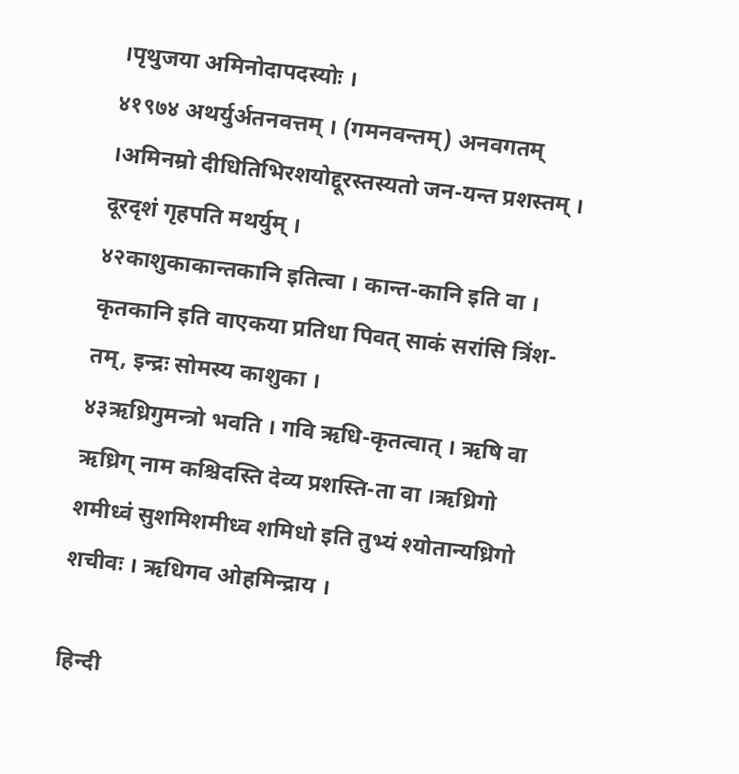।पृथुजया अमिनोदापदस्योः ।
४१९७४ अथर्युर्अतनवत्तम् । (गमनवन्तम्) अनवगतम् ।अमिनम्रो दीधितिभिरशयोद्दूरस्तस्यतो जन-यन्त प्रशस्तम् । दूरदृशं गृहपति मथर्युम् ।
४२काशुकाकान्तकानि इतित्वा । कान्त-कानि इति वा । कृतकानि इति वाएकया प्रतिधा पिवत् साकं सरांसि त्रिंश-तम्, इन्द्रः सोमस्य काशुका ।
४३ऋध्रिगुमन्त्रो भवति । गवि ऋधि-कृतत्वात् । ऋषि वा ऋध्रिग् नाम कश्चिदस्ति देव्य प्रशस्ति-ता वा ।ऋध्रिगो शमीध्वं सुशमिशमीध्व शमिधो इति तुभ्यं श्योतान्यध्रिगो शचीवः । ऋधिगव ओहमिन्द्राय ।

हिन्दी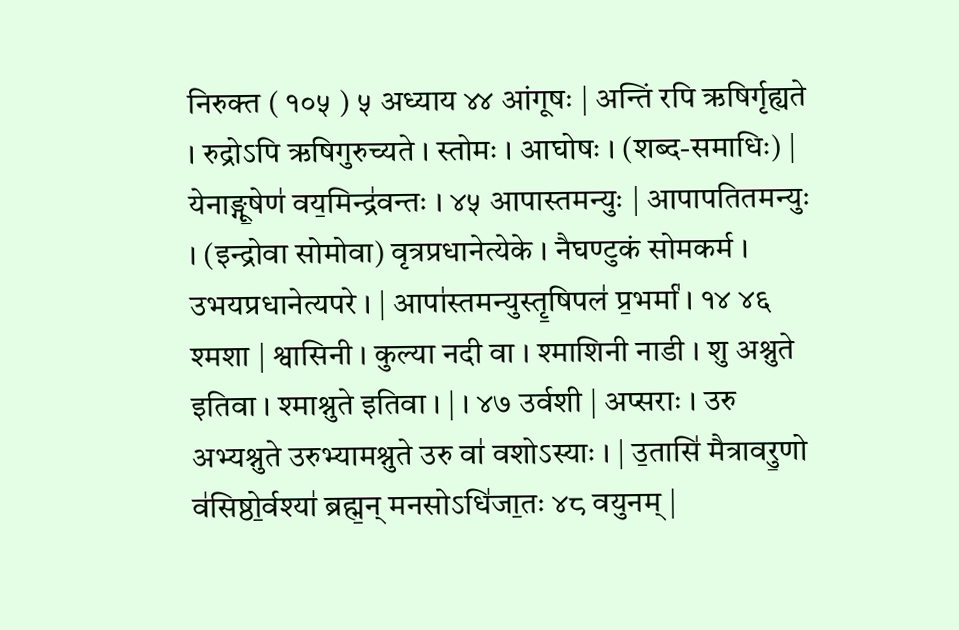निरुक्त ( १०५ ) ५ अध्याय ४४ आंगूषः | अन्तिं रपि ऋषिर्गृह्यते । रुद्रोऽपि ऋषिगुरुच्यते । स्तोमः । आघोषः । (शब्द-समाधिः) | येनाङ्गू॒षेण॑ वय॒मिन्द्र॑वन्तः । ४५ आपास्तमन्युः | आपापतितमन्युः । (इन्द्रोवा सोमोवा) वृत्रप्रधानेत्येके । नैघण्टुकं सोमकर्म । उभयप्रधानेत्यपरे । | आपा॑स्तमन्युस्तृ॒षिपल॑ प्र॒भर्मा॑ । १४ ४६ श्मशा | श्वासिनी । कुल्या नदी वा । श्माशिनी नाडी । शु अश्नुते इतिवा । श्माश्नुते इतिवा । | । ४७ उर्वशी | अप्सराः । उरु अभ्यश्नुते उरुभ्यामश्नुते उरु वा॑ वशोऽस्याः । | उ॒तासि॑ मैत्रावरु॒णो व॑सिष्ठो॒र्वश्या॑ ब्रह्म॒न् मनसोऽधि॑जा॒तः ४८ वयुनम् |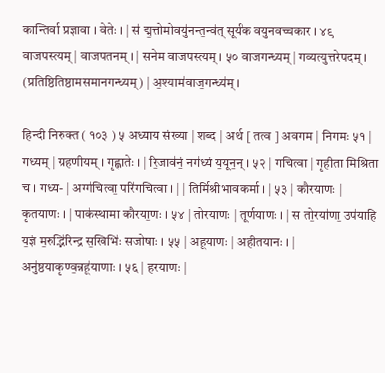कान्तिर्वा प्रज्ञावा । वेतेः । | स॑ द्म॒त्तोमोवयु॑नन्त॒न्व॑त् सूर्य॑क वयुनवच्चकार । ४९ वाजपस्त्यम् | वाजपतनम् । | सनेम वाजपस्त्यम् । ५० वाजगन्ध्यम् | गव्यत्युत्तरेपदम् । (प्रतिष्ठितिष्ठामसमानगन्ध्यम्) | अ॒श्याम॑वाज॒गन्ध्य॑म् ।

हिन्दी निरुक्त ( १०३ ) ५ अध्याय संख्या | शब्द | अर्थ [ तत्व ] अवगम | निगमः ५१ | गध्यम् | ग्रहणीयम् । गृह्णातेः । | रि॒जाव॑नं॒ नग॑ध्यं य॒यून॒न् । ५२ | गचित्वा | गृहीता मिश्रिता च । गध्य- | अग्ग॑चित्वा॒ परि॑गचित्वा । | | तिर्मिश्रीभावकर्मा । | ५३ | कौरयाणः | कृतयाणः । | पाक॑स्थामा कौरया॒णः । ५४ | तोरयाणः | तूर्णयाणः । | स तो॒रया॑णा॒ उप॑याहि य॒ज्ञं म॒रुद्भि॑रिन्द्र स॒खिभिः॑ सजोषाः । ५५ | अहूयाणः | अहीतयानः । | अनु॑ष्ठयाकृण्व॒न्नहू॑याणाः । ५६ | हरयाणः |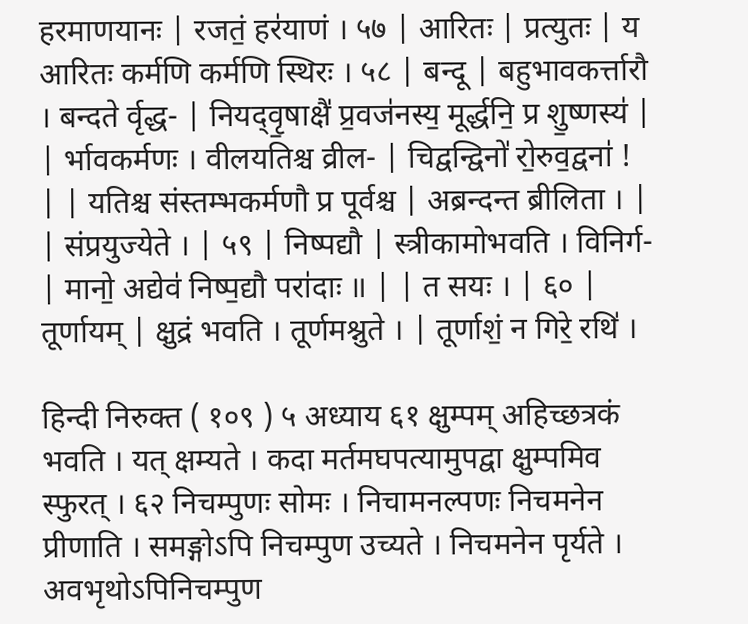हरमाणयानः | रजतं॒ हर॑याणं । ५७ | आरितः | प्रत्युतः | य आरितः कर्मणि कर्मणि स्थिरः । ५८ | बन्दू | बहुभावकर्त्तारौ । बन्दते र्वृद्ध- | नियद्वृ॒षाक्षै॑ प्र॒वज॑नस्य॒ मूर्द्धनि॒ प्र शु॒ष्णस्य॑ | | र्भावकर्मणः । वीलयतिश्च व्रील- | चिद्वन्द्विनो॑ रो॒रुव॒द्वना॑ ! | | यतिश्च संस्तम्भकर्मणौ प्र पूर्वश्च | अब्रन्दन्त ब्रीलिता । | | संप्रयुज्येते । | ५९ | निष्पद्यौ | स्त्रीकामोभवति । विनिर्ग- | मानो॒ अद्येव॑ निष्प॒द्यौ परा॑दाः ॥ | | त सयः । | ६० | तूर्णायम् | क्षुद्रं भवति । तूर्णमश्नुते । | तूर्णाशं॒ न गिरे॒ रथि॑ ।

हिन्दी निरुक्त ( १०९ ) ५ अध्याय ६१ क्षुम्पम् अहिच्छत्रकं भवति । यत् क्षम्यते । कदा मर्तमघपत्यामुपद्वा क्षुम्पमिव स्फुरत् । ६२ निचम्पुणः सोमः । निचामनल्पणः निचमनेन प्रीणाति । समङ्गोऽपि निचम्पुण उच्यते । निचमनेन पृर्यते । अवभृथोऽपिनिचम्पुण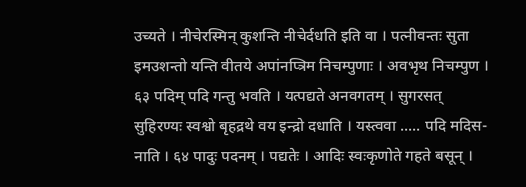उच्यते । नीचेरस्मिन् कुशन्ति नीचेर्दधति इति वा । पत्नीवन्तः सुता इमउशन्तो यन्ति वीतये अपांनप्त्रिम निचम्पुणाः । अवभृथ निचम्पुण । ६३ पदिम् पदि गन्तु भवति । यत्पद्यते अनवगतम् । सुगरसत् सुहिरण्यः स्वश्वो बृहद्रथे वय इन्द्रो दधाति । यस्त्ववा ..... पदि मदिस- नाति । ६४ पादुः पदनम् । पद्यतेः । आदिः स्वःकृणोते गहते बसून् ।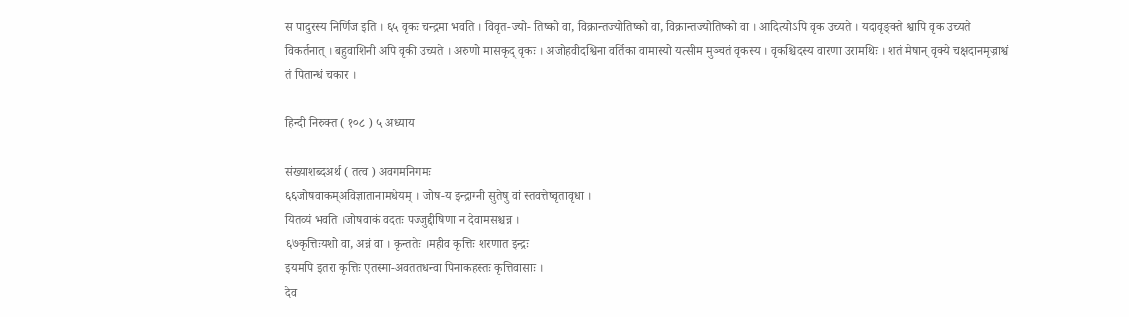स पादुरस्य निर्णिज इति । ६५ वृकः चन्द्रमा भवति । विवृत-ज्यो- तिष्को वा, विक्रान्तज्योतिष्को वा, विक्रान्तज्योतिष्को वा । आदित्योऽपि वृक उच्यते । यदावृङ्क्ते श्वापि वृक उच्यते विकर्तनात् । बहुवाशिनी अपि वृकी उच्यते । अरुणो मासकृद् वृकः । अजोहवीदश्विना वर्तिका वामास्यो यत्सीम मुञ्चतं वृकस्य । वृकश्चिदस्य वारणा उरामथिः । शतं मेषान् वृक्ये चक्षदानमृज्राश्वं तं पितान्धं चकार ।

हिन्दी निरुक्त ( १०८ ) ५ अध्याय

संख्याशब्दअर्थ ( तत्व ) अवगमनिगमः
६६जोषवाकम्अविज्ञातानामधेयम् । जोष-य इन्द्राग्नी सुतेषु वां स्तवत्तेष्वृतावृधा ।
यितव्यं भवति ।जोषवाकं वदतः पज्जुद्दीषिणा न देवामसश्चन्न ।
६७कृत्तिःयशो वा, अन्नं वा । कृन्ततेः ।महीव कृत्तिः शरणात इन्द्रः
इयमपि इतरा कृत्तिः एतस्मा-अवततधन्वा पिनाकहस्तः कृत्तिवासाः ।
देव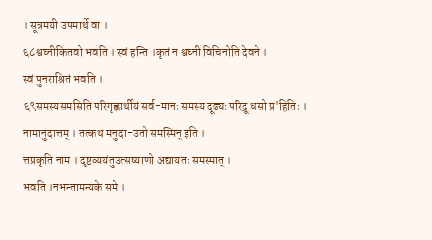। सूत्रमयी उपमार्थे वा ।
६८श्वघ्नीकितवो भवति । स्वं हन्ति ।कृतं न श्वघ्नी विचिनोति देवने ।
स्वं पुनराश्रितं भवति ।
६९समस्यसमसिति परिगृह्णार्थीयं सर्व-मानः समस्य दूढ्यः परिद्रू धसो प्र'हितिः ।
नामानुदात्तम् । तत्कथ मनुदा-उतो समस्मिन् इति ।
त्तप्रकृति नाम । दृष्टव्ययंतुउत्सष्याणो अद्यायतः समस्मात् ।
भवति ।नभन्तामन्यके समे ।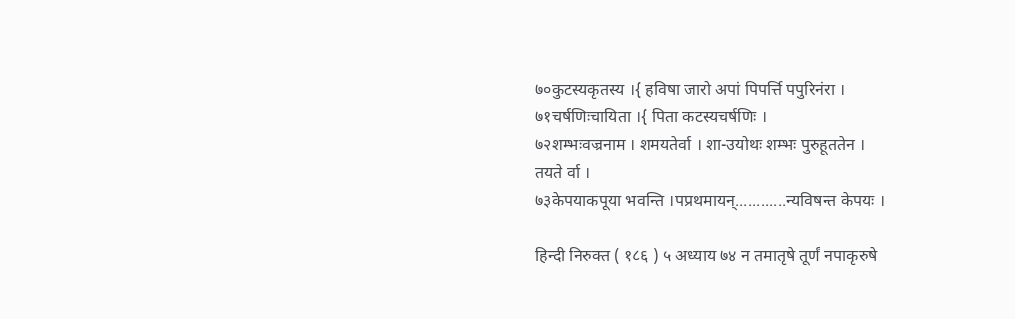७०कुटस्यकृतस्य ।{ हविषा जारो अपां पिपर्त्ति पपुरिनंरा ।
७१चर्षणिःचायिता ।{ पिता कटस्यचर्षणिः ।
७२शम्भःवज्रनाम । शमयतेर्वा । शा-उयोथः शम्भः पुरुहूततेन ।
तयते र्वा ।
७३केपयाकपूया भवन्ति ।पप्रथमायन्............न्यविषन्त केपयः ।

हिन्दी निरुक्त ( १८६ ) ५ अध्याय ७४ न तमातृषे तूर्णं नपाकृरुषे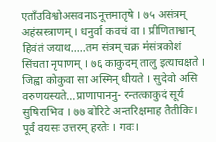एताँउविश्वोअसवनाऽनूत्तमातृषे । ७५ असंत्रम् अहंस्रस्त्राणम् । धनुर्वा कवचं वा । प्रीणिताश्वान् हिवंतं जयाथ.....तम संत्रम् चक्र म॑संत्रकोशं सिंचता नृपाणम् । ७६ काकुदम् तालु इत्याचक्षते । जिह्वा कोकुवा सा अस्मिन् धीयते । सुदेवो असि वरुणयस्यते...प्राणापाननु- रन्तत्काकुदं सूर्य सुषिराभिव । ७७ बोरिटे अन्तरिक्षमाह तैतीकिः। पूर्वं वयसः उत्तरम् हरतेः । गवः।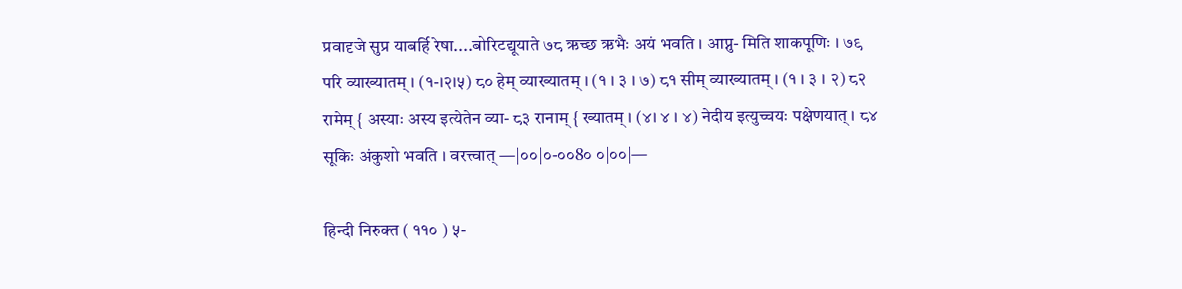प्रवादृजे सुप्र याबर्हि रेषा....बोरिटद्यूयाते ७८ ऋच्छ ऋभैः अयं भवति । आप्नु- मिति शाकपूणिः । ७९ परि व्याख्यातम् । (१-।२।५) ८० हेम् व्याख्यातम् । (१ । ३ । ७) ८१ सीम् व्याख्यातम् । (१ । ३ । २) ८२ रामेम् { अस्याः अस्य इत्येतेन व्या- ८३ रानाम् { ख्यातम् । (४। ४ । ४) नेदीय इत्युच्चयः पक्षेणयात् । ८४ सूकिः अंकुशो भवति । वरत्त्वात् —|००|०-००8० ०|००|—

हिन्दी निरुक्त ( ११० ) ५-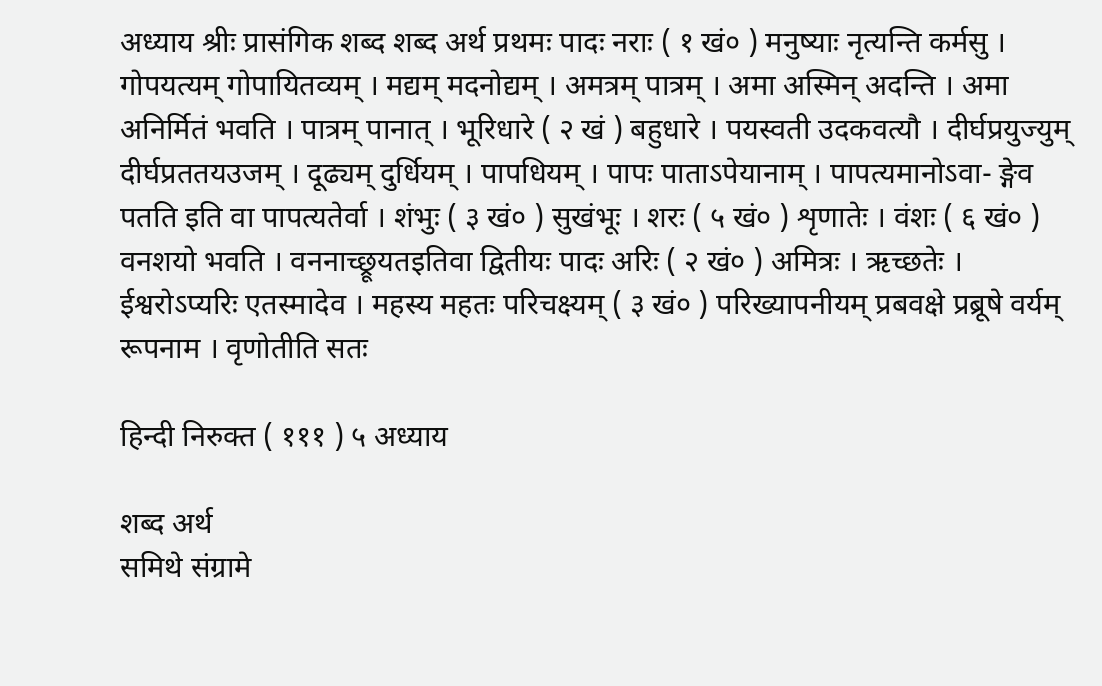अध्याय श्रीः प्रासंगिक शब्द शब्द अर्थ प्रथमः पादः नराः ( १ खं० ) मनुष्याः नृत्यन्ति कर्मसु । गोपयत्यम् गोपायितव्यम् । मद्यम् मदनोद्यम् । अमत्रम् पात्रम् । अमा अस्मिन् अदन्ति । अमा अनिर्मितं भवति । पात्रम् पानात् । भूरिधारे ( २ खं ) बहुधारे । पयस्वती उदकवत्यौ । दीर्घप्रयुज्युम् दीर्घप्रततयउजम् । दूढ्यम् दुर्धियम् । पापधियम् । पापः पाताऽपेयानाम् । पापत्यमानोऽवा- ङ्गेव पतति इति वा पापत्यतेर्वा । शंभुः ( ३ खं० ) सुखंभूः । शरः ( ५ खं० ) शृणातेः । वंशः ( ६ खं० ) वनशयो भवति । वननाच्छ्रूयतइतिवा द्वितीयः पादः अरिः ( २ खं० ) अमित्रः । ऋच्छतेः । ईश्वरोऽप्यरिः एतस्मादेव । महस्य महतः परिचक्ष्यम् ( ३ खं० ) परिख्यापनीयम् प्रबवक्षे प्रब्रूषे वर्यम् रूपनाम । वृणोतीति सतः

हिन्दी निरुक्त ( १११ ) ५ अध्याय

शब्द अर्थ
समिथे संग्रामे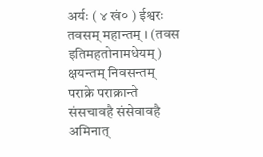अर्यः ( ४ खं० ) ईश्वरः
तवसम् महान्तम् । (तवस इतिमहतोनामधेयम्)
क्षयन्तम् निवसन्तम्
पराक्रे पराक्रान्ते
संसचावहै संसेवावहै
अमिनात्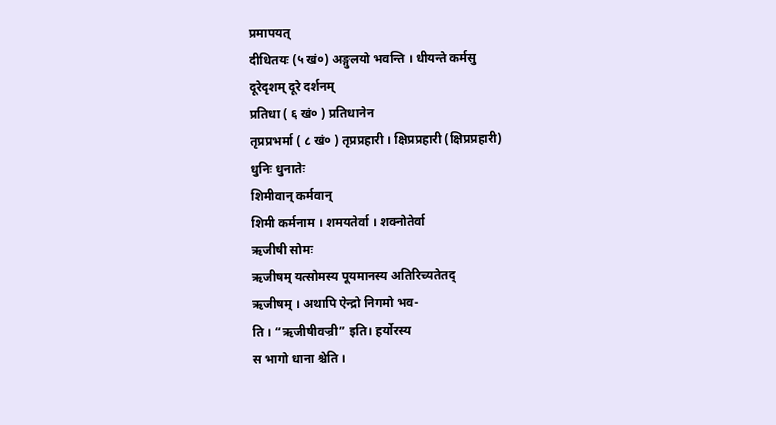प्रमापयत्
दीधितयः (५ खं०) अङ्गुलयो भवन्ति । धीयन्ते कर्मसु
दूरेदृशम् दूरे दर्शनम्
प्रतिधा ( ६ खं० ) प्रतिधानेन
तृप्रप्रभर्मा ( ८ खं० ) तृप्रप्रहारी । क्षिप्रप्रहारी (क्षिप्रप्रहारी)
धुनिः धुनातेः
शिमीवान् कर्मवान्
शिमी कर्मनाम । शमयतेर्वा । शक्नोतेर्वा
ऋजीषी सोमः
ऋजीषम् यत्सोमस्य पूयमानस्य अतिरिच्यतेतद्
ऋजीषम् । अथापि ऐन्द्रो निगमो भव-
ति । “ऋजीषीवज्री” इति। हर्योरस्य
स भागो धाना श्चेति ।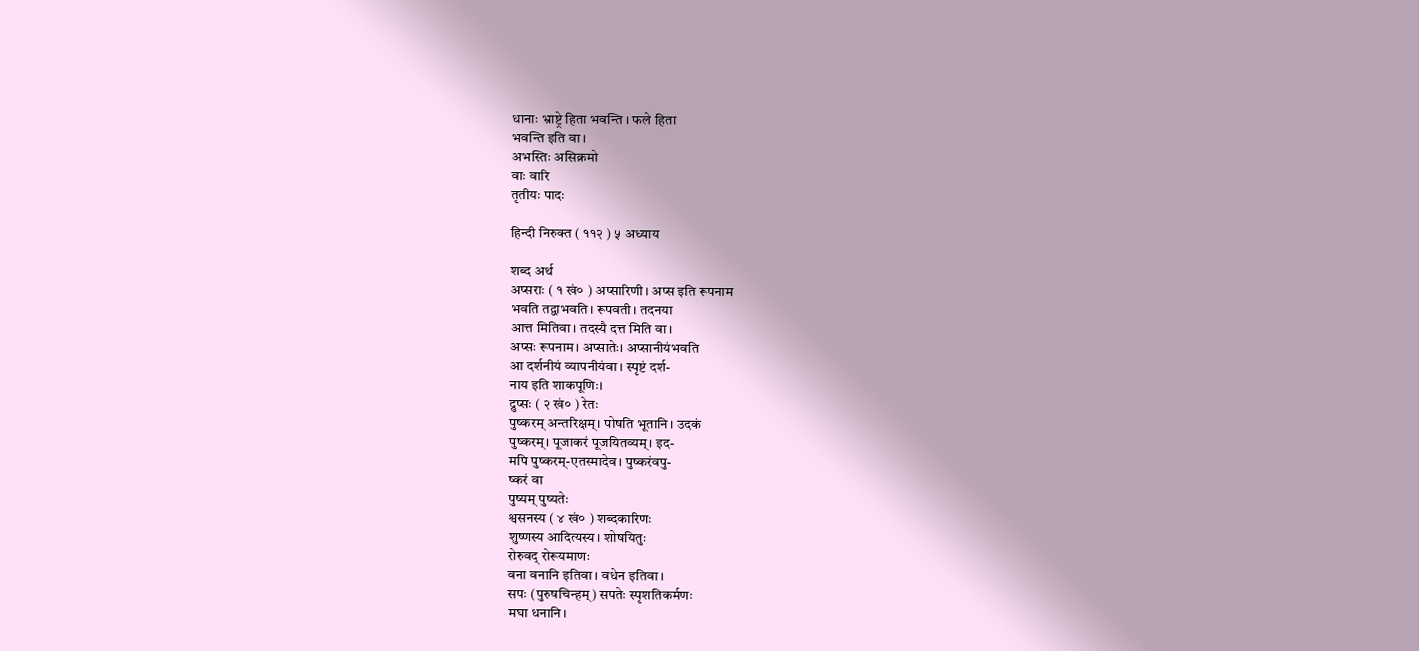धानाः भ्राष्ट्रे हिता भवन्ति । फले हिता
भवन्ति इति वा ।
अभस्तिः असिक्रमो
वाः वारि
तृतीयः पादः

हिन्दी निरुक्त ( ११२ ) ५ अध्याय

शब्द अर्थ
अप्सराः ( १ खं० ) अप्सारिणी। अप्स इति रूपनाम
भवति तद्वाभवति। रूपवती। तदनया
आत्त मितिवा। तदस्यै दत्त मिति वा।
अप्सः रूपनाम। अप्सातेः। अप्सानीयंभवति
आ दर्शनीयं व्यापनीयंवा। स्पृष्टं दर्श-
नाय इति शाकपूणिः।
द्रुप्सः ( २ खं० ) रेतः
पुष्करम् अन्तरिक्षम्। पोषति भूतानि। उदकं
पुष्करम्। पूजाकरं पूजयितव्यम्। इद-
मपि पुष्करम्-एतस्मादेव। पुष्करंवपु-
ष्करं वा
पुष्यम् पुष्यतेः
श्वसनस्य ( ४ खं० ) शब्दकारिणः
शुष्णस्य आदित्यस्य। शोषयितुः
रोरुवद् रोरूयमाणः
वना वनानि इतिवा। वधेन इतिवा।
सपः (पुरुषचिन्हम्) सपतेः स्पृशतिकर्मणः
मघा धनानि।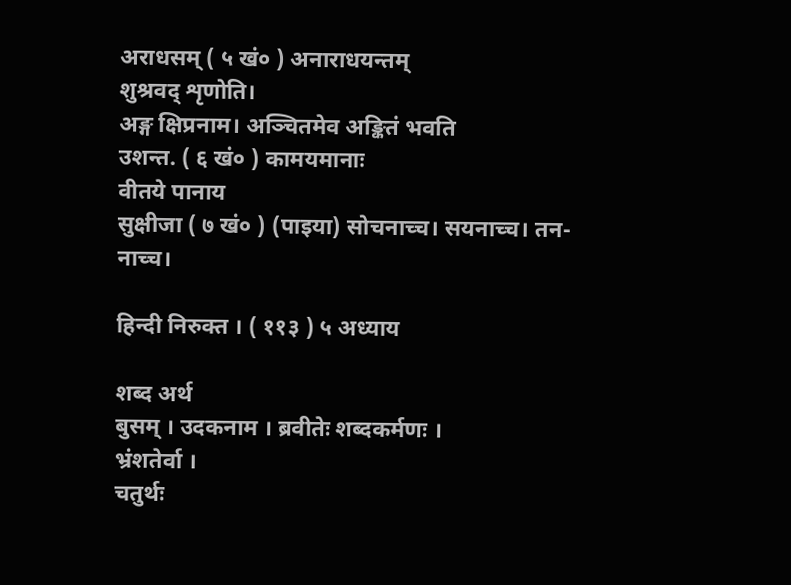अराधसम् ( ५ खं० ) अनाराधयन्तम्
शुश्रवद् शृणोति।
अङ्ग क्षिप्रनाम। अञ्चितमेव अङ्कितं भवति
उशन्त. ( ६ खं० ) कामयमानाः
वीतये पानाय
सुक्षीजा ( ७ खं० ) (पाइया) सोचनाच्च। सयनाच्च। तन-
नाच्च।

हिन्दी निरुक्त । ( ११३ ) ५ अध्याय

शब्द अर्थ
बुसम् । उदकनाम । ब्रवीतेः शब्दकर्मणः ।
भ्रंशतेर्वा ।
चतुर्थः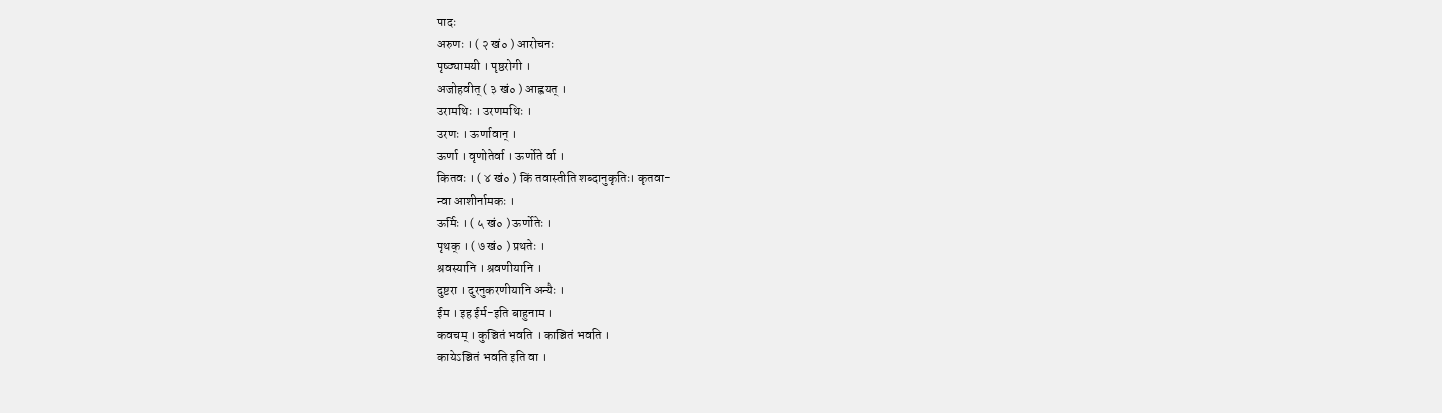पादः
अरुणः । ( २ खं० ) आरोचनः
पृष्ठ्यामयी । पृष्ठरोगी ।
अजोहवीत् ( ३ खं० ) आह्वयत् ।
उरामथिः । उरणमथिः ।
उरणः । ऊर्णावान् ।
ऊर्णा । वृणोतेर्वा । ऊर्णोते र्वा ।
कितवः । ( ४ खं० ) किं तवास्तीति शब्दानुकृतिः। कृतवा-
न्वा आशीर्नामकः ।
ऊर्मिः । ( ५ खं० ) ऊर्णोतेः ।
पृथक् । ( ७ खं० ) प्रथतेः ।
श्रवस्यानि । श्रवणीयानि ।
दुष्टरा । दुरनुकरणीयानि अन्यैः ।
ईम । इह ईर्म-इति बाहुनाम ।
कवचम् । कुञ्चितं भवति । काञ्चितं भवति ।
कायेऽञ्चितं भवति इति वा ।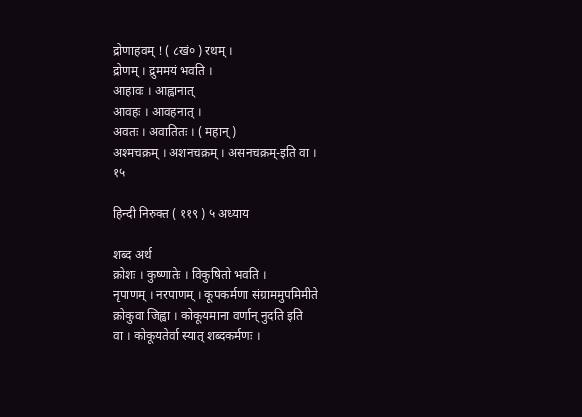द्रोणाहवम् ! ( ८खं० ) रथम् ।
द्रोणम् । द्रुममयं भवति ।
आहावः । आह्वानात्
आवहः । आवहनात् ।
अवतः । अवातितः । ( महान् )
अश्मचक्रम् । अशनचक्रम् । असनचक्रम्-इति वा ।
१५

हिन्दी निरुक्त ( ११९ ) ५ अध्याय

शब्द अर्थ
क्रोशः । कुष्णातेः । विकुषितो भवति ।
नृपाणम् । नरपाणम् । कूपकर्मणा संग्राममुपमिमीते
क्रोकुवा जिह्वा । कोकूयमाना वर्णान् नुदति इति
वा । कोकूयतेर्वा स्यात् शब्दकर्मणः ।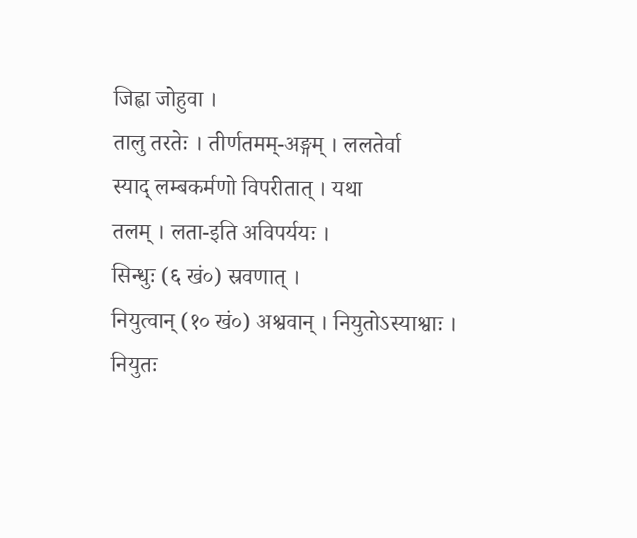जिह्वा जोहुवा ।
तालु तरतेः । तीर्णतमम्-अङ्गम् । ललतेर्वा
स्याद् लम्बकर्मणो विपरीतात् । यथा
तलम् । लता-इति अविपर्ययः ।
सिन्धुः (६ खं०) स्रवणात् ।
नियुत्वान् (१० खं०) अश्ववान् । नियुतोऽस्याश्वाः ।
नियुतः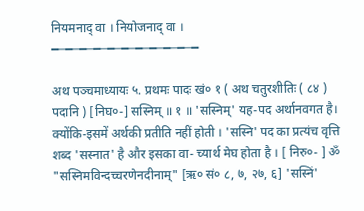नियमनाद् वा । नियोजनाद् वा ।
━─━─━─━─━─━─━─━─━─━─━

अथ पञ्चमाध्यायः ५. प्रथमः पादः खं० १ ( अथ चतुरशीतिः ( ८४ ) पदानि ) [निघ०-] सस्निम् ॥ १ ॥ 'सस्निम्' यह-पद अर्थानवगत है। क्योंकि-इसमें अर्थकी प्रतीति नहीं होती । 'सस्नि' पद का प्रत्यंच वृत्ति शब्द 'सस्नात' है और इसका वा- च्यार्थ मेघ होता है । [ निरु०- ] ॐ "सस्निमविन्दच्चरणेनदीनाम्" [ऋ० सं० ८, ७, २७, ६] 'सस्निं'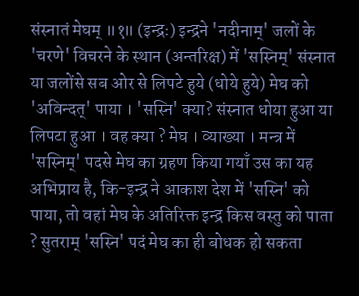संस्नातं मेघम् ॥१॥ (इन्द्रः) इन्द्रने 'नदीनाम्' जलों के 'चरणे' विचरने के स्थान (अन्तरिक्ष) में 'सस्निम्' संस्नात या जलोंसे सब ओर से लिपटे हुये (धोये हुये) मेघ को 'अविन्दत्' पाया । 'सस्नि' क्या? संस्नात धोया हुआ या लिपटा हुआ । वह क्या ? मेघ । व्याख्या । मन्त्र में 'सस्निम्' पदसे मेघ का ग्रहण किया गयाँ उस का यह अभिप्राय है, कि-इन्द्र ने आकाश देश में 'सस्नि' को पाया, तो वहां मेघ के अतिरिक्त इन्द्र किस वस्तु को पाता ? सुतराम् 'सस्नि' पदं मेघ का ही बोधक हो सकता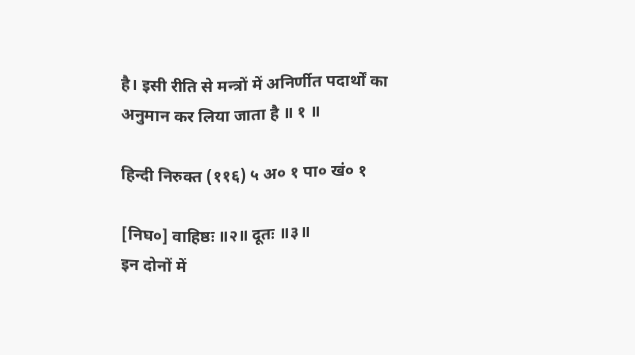है। इसी रीति से मन्त्रों में अनिर्णीत पदार्थों का अनुमान कर लिया जाता है ॥ १ ॥

हिन्दी निरुक्त (११६) ५ अ० १ पा० खं० १

[निघ०] वाहिष्ठः ॥२॥ दूतः ॥३॥
इन दोनों में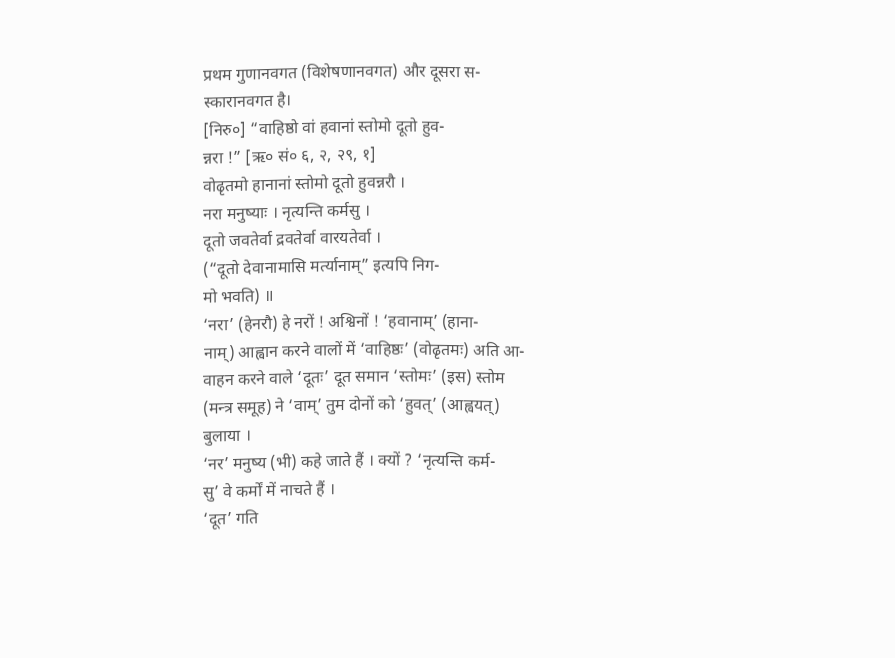प्रथम गुणानवगत (विशेषणानवगत) और दूसरा स-
स्कारानवगत है।
[निरु०] “वाहिष्ठो वां हवानां स्तोमो दूतो हुव-
न्नरा !” [ऋ० सं० ६, २, २९, १]
वोढृतमो हानानां स्तोमो दूतो हुवन्नरौ ।
नरा मनुष्याः । नृत्यन्ति कर्मसु ।
दूतो जवतेर्वा द्रवतेर्वा वारयतेर्वा ।
(“दूतो देवानामासि मर्त्यानाम्” इत्यपि निग-
मो भवति) ॥
‘नरा’ (हेनरौ) हे नरों ! अश्विनों ! ‘हवानाम्’ (हाना-
नाम्) आह्वान करने वालों में ‘वाहिष्ठः’ (वोढृतमः) अति आ-
वाहन करने वाले ‘दूतः’ दूत समान ‘स्तोमः’ (इस) स्तोम
(मन्त्र समूह) ने ‘वाम्’ तुम दोनों को ‘हुवत्’ (आह्वयत्)
बुलाया ।
‘नर’ मनुष्य (भी) कहे जाते हैं । क्यों ? ‘नृत्यन्ति कर्म-
सु’ वे कर्मों में नाचते हैं ।
‘दूत’ गति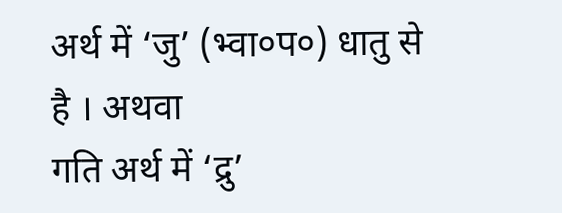अर्थ में ‘जु’ (भ्वा०प०) धातु से है । अथवा
गति अर्थ में ‘द्रु’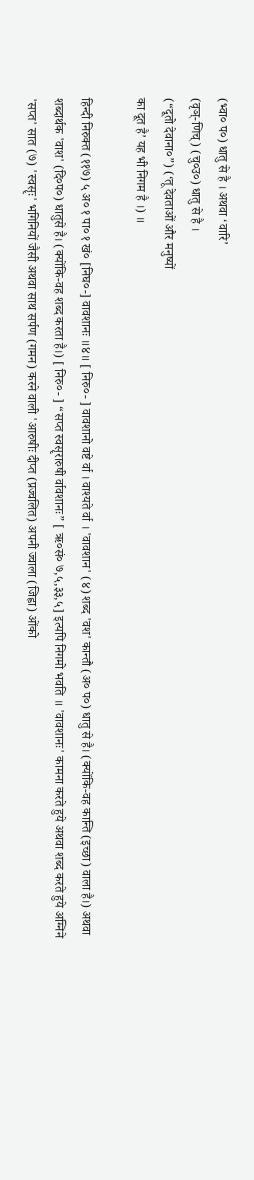(भ्वा० प०) धातु से है । अथवा ‘वारि’
(वृञ्-णिच्) (चु०उ०) धातु से है ।
(“दूतो देवाना०”) (‘तू देवताओं और मनुष्यों
का दूत है’ यह भी निगम है ।) ॥

हिन्दी निरुक्त (११७) ५ अ० १ पा० १ खं० [निघ०-] वावशानः ॥४॥ [ निरु०- ] वावशानो वष्टे र्वा । वाश्यते र्वा । 'वावशान' (४) शब्द 'वश' कान्तौ (अ० प०) धातु से है। (क्योंकि-वह कान्ति (इच्छा) वाला है।) अथवा शब्दार्थक 'वाश' (दि०प०) धातुसे है। (क्योंकि-वह शब्द करता है।) [ निरु०- ] “सप्त स्वसॄरारुषी र्वावशानः” [ ऋ०सं० ७,५,३३,५] इत्यपि निगमो भवति ॥ 'वावशानः' कामना करते हुये अथवा शब्द करते हुये अग्निने 'सप्त' सात (७) 'स्वसॄः' भगिनियों जैसी अथवा साथ सर्पण (गमन) करने वाली 'आरुषीः दीप्त (प्रज्वलित) अपनी ज्वाला (जिह्वा) ओंको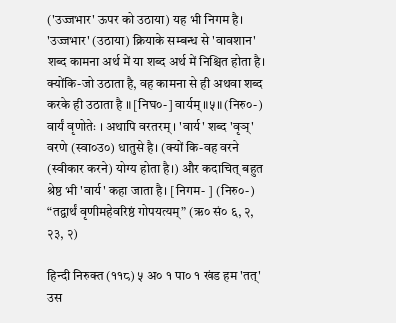('उज्जभार' ऊपर को उठाया) यह भी निगम है। 'उज्जभार' (उठाया) क्रियाके सम्बन्ध से 'वावशान' शब्द कामना अर्थ में या शब्द अर्थ में निश्चित होता है। क्योंकि-जो उठाता है, वह कामना से ही अथवा शब्द करके ही उठाता है ॥ [निघ०-] वार्यम् ॥५॥ (निरु०-) वार्यं वृणोतेः । अथापि वरतरम् । 'वार्य' शब्द 'वृञ्' वरणे (स्वा०उ०) धातुसे है। (क्यों कि-वह वरने (स्वीकार करने) योग्य होता है।) और कदाचित् बहुत श्रेष्ठ भी 'वार्य' कहा जाता है। [निगम- ] (निरु०-) “तद्वार्थं वृणीमहेवरिष्ठं गोपयत्यम्” (ऋ० सं० ६, २, २३, २)

हिन्दी निरुक्त (११८) ५ अ० १ पा० १ खंड हम 'तत्' उस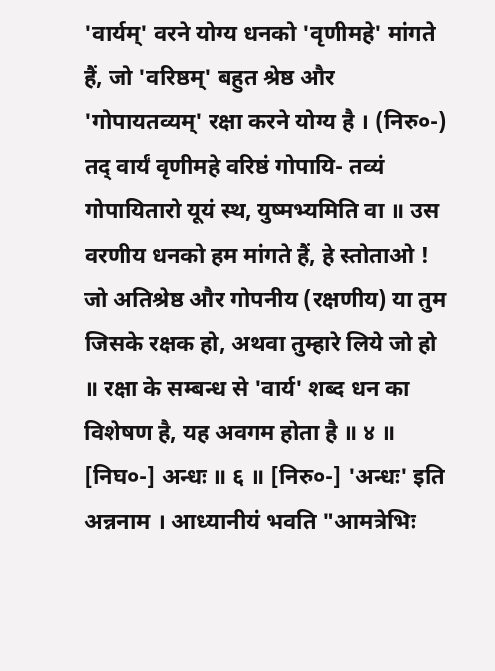'वार्यम्' वरने योग्य धनको 'वृणीमहे' मांगते हैं, जो 'वरिष्ठम्' बहुत श्रेष्ठ और 'गोपायतव्यम्' रक्षा करने योग्य है । (निरु०-) तद् वार्यं वृणीमहे वरिष्ठं गोपायि- तव्यं गोपायितारो यूयं स्थ, युष्मभ्यमिति वा ॥ उस वरणीय धनको हम मांगते हैं, हे स्तोताओ ! जो अतिश्रेष्ठ और गोपनीय (रक्षणीय) या तुम जिसके रक्षक हो, अथवा तुम्हारे लिये जो हो ॥ रक्षा के सम्बन्ध से 'वार्य' शब्द धन का विशेषण है, यह अवगम होता है ॥ ४ ॥ [निघ०-] अन्धः ॥ ६ ॥ [निरु०-] 'अन्धः' इति अन्ननाम । आध्यानीयं भवति "आमत्रेभिः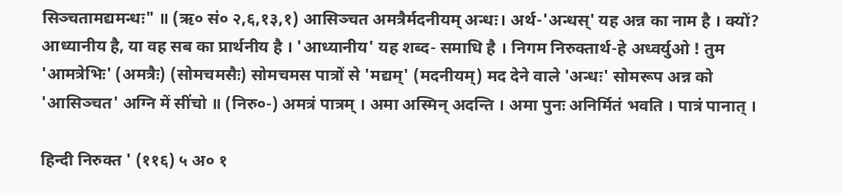सिञ्चतामद्यमन्धः" ॥ (ऋ० सं० २,६,१३,१) आसिञ्चत अमत्रैर्मदनीयम् अन्धः। अर्थ-'अन्धस्' यह अन्न का नाम है । क्यों? आध्यानीय है, या वह सब का प्रार्थनीय है । 'आध्यानीय' यह शब्द- समाधि है । निगम निरुक्तार्थ-हे अध्वर्युओ ! तुम 'आमत्रेभिः' (अमत्रैः) (सोमचमसैः) सोमचमस पात्रों से 'मद्यम्' (मदनीयम्) मद देने वाले 'अन्धः' सोमरूप अन्न को 'आसिञ्चत' अग्नि में सींचो ॥ (निरु०-) अमत्रं पात्रम् । अमा अस्मिन् अदन्ति । अमा पुनः अनिर्मितं भवति । पात्रं पानात् ।

हिन्दी निरुक्त ' (११६) ५ अ० १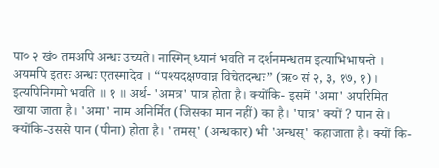पा० २ खं० तमअपि अन्धः उच्यते। नास्मिन् ध्यानं भवति न दर्शनमन्धतम इत्याभिभाषन्ते । अयमपि इतरः अन्धः एतस्मादेव । “पश्यदक्षण्वान्न विचेतदन्धः” (ऋ० सं २, ३, १७, १)। इत्यपिनिगमो भवति ॥ १ ॥ अर्थ- 'अमत्र' पात्र होता है। क्योंकि- इसमें 'अमा' अपरिमित खाया जाता है। 'अमा' नाम अनिर्मित (जिसका मान नहीं) का है। 'पात्र' क्यों ? पान से। क्योंकि-उससे पान (पीना) होता है। 'तमस्' (अन्धकार) भी 'अन्धस्' कहाजाता है। क्यों कि-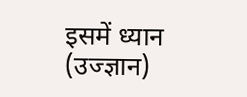इसमें ध्यान (उज्ज्ञान)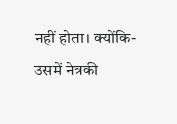नहीं होता। क्योंकि-उसमें नेत्रकी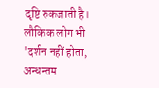दृष्टि रुकजाती है। लौकिक लोग भी 'दर्शन नहीं होता, अन्धन्तम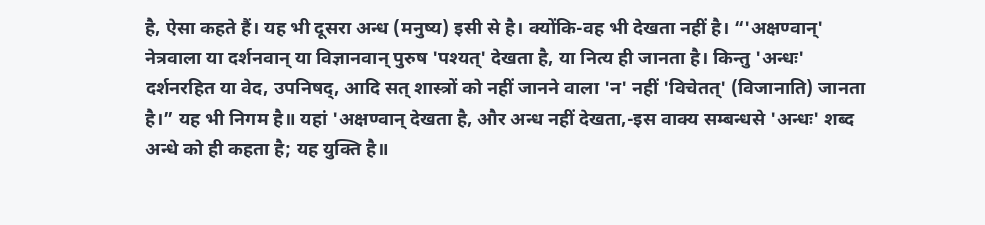है, ऐसा कहते हैं। यह भी दूसरा अन्ध (मनुष्य) इसी से है। क्योंकि-वह भी देखता नहीं है। “'अक्षण्वान्' नेत्रवाला या दर्शनवान् या विज्ञानवान् पुरुष 'पश्यत्' देखता है, या नित्य ही जानता है। किन्तु 'अन्धः' दर्शनरहित या वेद, उपनिषद्, आदि सत् शास्त्रों को नहीं जानने वाला 'न' नहीं 'विचेतत्' (विजानाति) जानता है।” यह भी निगम है॥ यहां 'अक्षण्वान् देखता है, और अन्ध नहीं देखता,-इस वाक्य सम्बन्धसे 'अन्धः' शब्द अन्धे को ही कहता है; यह युक्ति है॥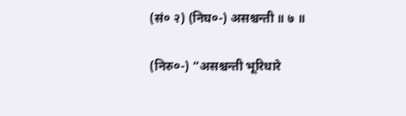(सं० २) (निघ०-) असश्चन्ती ॥ ७ ॥

(निरु०-) “असश्चन्ती भूरिधारे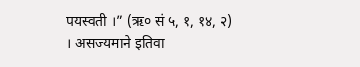पयस्वती ।” (ऋ० सं ५, १, १४, २) । असज्यमाने इतिवा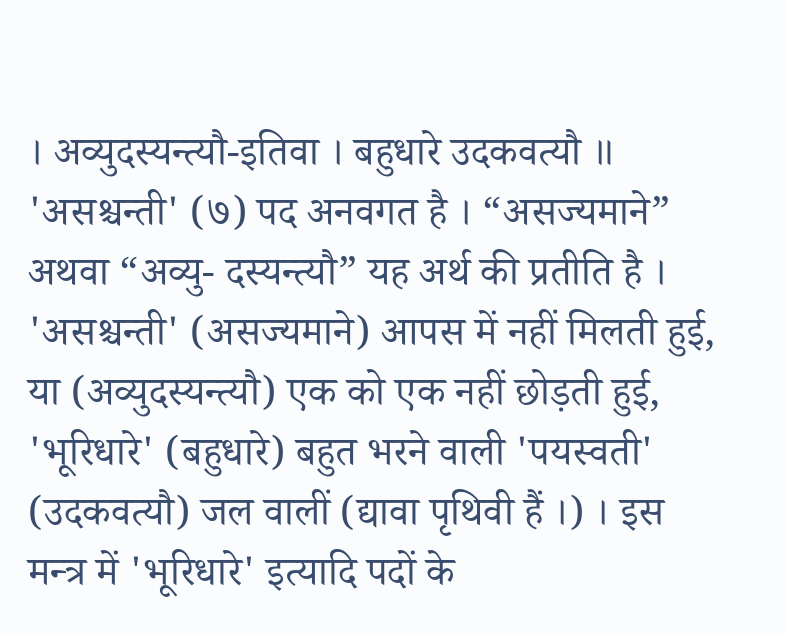। अव्युदस्यन्त्यौ-इतिवा । बहुधारे उदकवत्यौ ॥ 'असश्चन्ती' (७) पद अनवगत है । “असज्यमाने” अथवा “अव्यु- दस्यन्त्यौ” यह अर्थ की प्रतीति है । 'असश्चन्ती' (असज्यमाने) आपस में नहीं मिलती हुई, या (अव्युदस्यन्त्यौ) एक को एक नहीं छोड़ती हुई, 'भूरिधारे' (बहुधारे) बहुत भरने वाली 'पयस्वती' (उदकवत्यौ) जल वालीं (द्यावा पृथिवी हैं ।) । इस मन्त्र में 'भूरिधारे' इत्यादि पदों के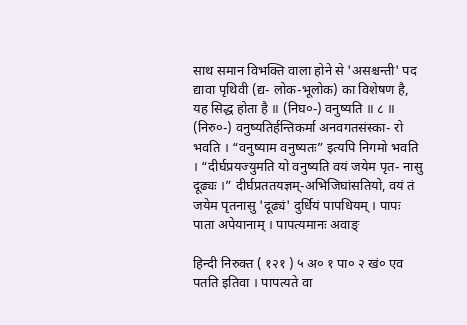साथ समान विभक्ति वाला होने से 'असश्चन्ती' पद द्यावा पृथिवी (द्य- लोक-भूलोक) का विशेषण है, यह सिद्ध होता है ॥ (निघ०-) वनुष्यति ॥ ८ ॥ (निरु०-) वनुष्यतिर्हन्तिकर्मा अनवगतसंस्का- रो भवति । “वनुष्याम वनुष्यतः” इत्यपि निगमो भवति । “दीर्घप्रयज्युमति यो वनुष्यति वयं जयेम पृत- नासु दूढ्यः ।” दीर्घप्रततयज्ञम्-अभिजिघांसतियो, वयं तं जयेम पृतनासु 'दूढ्यं' दुर्धियं पापधियम् । पापः पाता अपेयानाम् । पापत्यमानः अवाङ्

हिन्दी निरुक्त ( १२१ ) ५ अ० १ पा० २ खं० एव पतति इतिवा । पापत्यते वा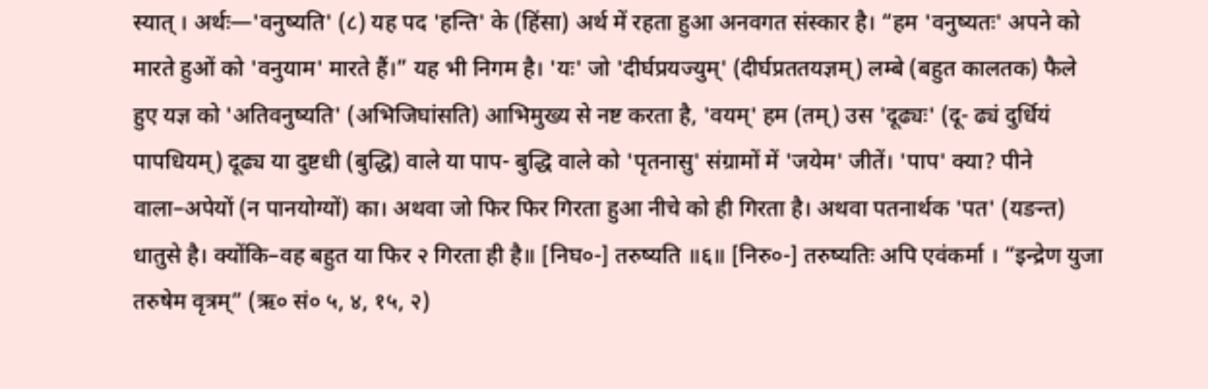स्यात् । अर्थः—'वनुष्यति' (८) यह पद 'हन्ति' के (हिंसा) अर्थ में रहता हुआ अनवगत संस्कार है। “हम 'वनुष्यतः' अपने को मारते हुओं को 'वनुयाम' मारते हैं।” यह भी निगम है। 'यः' जो 'दीर्घप्रयज्युम्' (दीर्घप्रततयज्ञम्) लम्बे (बहुत कालतक) फैले हुए यज्ञ को 'अतिवनुष्यति' (अभिजिघांसति) आभिमुख्य से नष्ट करता है, 'वयम्' हम (तम्) उस 'दूढ्यः' (दू- ढ्यं दुर्धियं पापधियम्) दूढ्य या दुष्टधी (बुद्धि) वाले या पाप- बुद्धि वाले को 'पृतनासु' संग्रामों में 'जयेम' जीतें। 'पाप' क्या? पीने वाला–अपेयों (न पानयोग्यों) का। अथवा जो फिर फिर गिरता हुआ नीचे को ही गिरता है। अथवा पतनार्थक 'पत' (यङन्त) धातुसे है। क्योंकि–वह बहुत या फिर २ गिरता ही है॥ [निघ०-] तरुष्यति ॥६॥ [निरु०-] तरुष्यतिः अपि एवंकर्मा । “इन्द्रेण युजा तरुषेम वृत्रम्” (ऋ० सं० ५, ४, १५, २)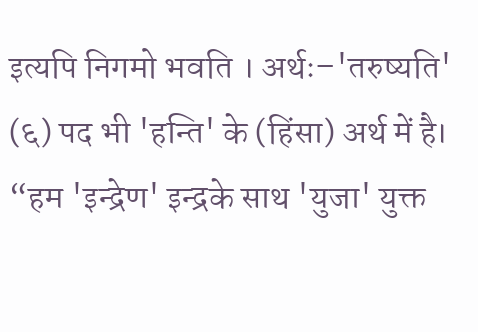इत्यपि निगमो भवति । अर्थः–'तरुष्यति' (६) पद भी 'हन्ति' के (हिंसा) अर्थ में है। “हम 'इन्द्रेण' इन्द्रके साथ 'युजा' युक्त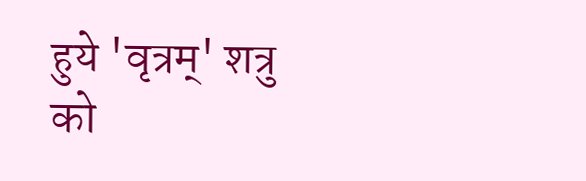हुये 'वृत्रम्' शत्रु को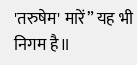'तरुषेम' मारें” यह भी निगम है॥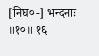[निघ०-] भन्दनाः ॥१०॥ १६